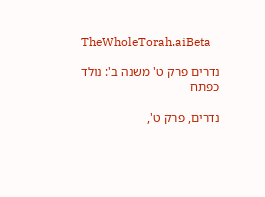TheWholeTorah.aiBeta

נדרים פרק ט' משנה ב': נולד כפתח

נדרים, פרק ט',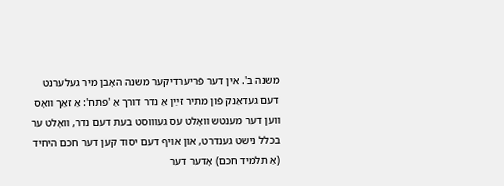משנה ב'. אין דער פֿריערדיקער משנה האָבן מיר געלערנט דעם געדאַנק פֿון מתיר זײַן אַ נדר דורך אַ 'פתח': אַ זאַך װאָס װען דער מענטש װאָלט עס געװוּסט בעת דעם נדר, װאָלט ער בכלל נישט גענדרט, און אױף דעם יסוד קען דער חכם היחיד (אַ תלמיד חכם) אָדער דער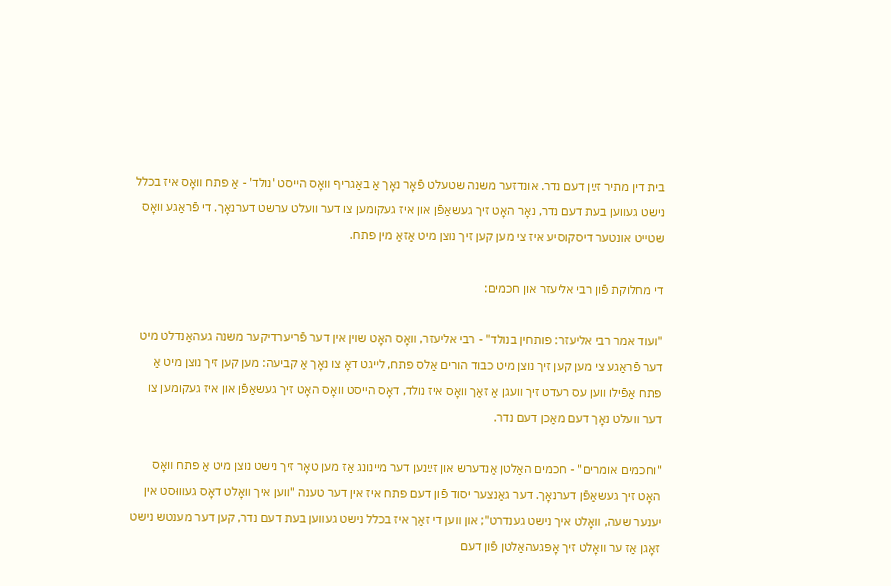בית דין מתיר זײַן דעם נדר. אונדזער משנה שטעלט פֿאָר נאָך אַ באַגריף װאָס הײסט 'נולד' - אַ פתח װאָס איז בכלל נישט געװען בעת דעם נדר, נאָר האָט זיך געשאַפֿן און איז געקומען צו דער װעלט ערשט דערנאָך. די פֿראַגע װאָס שטײט אונטער דיסקוסיע איז צי מען קען זיך נוצן מיט אַזאַ מין פתח.

די מחלוקת פֿון רבי אליעזר און חכמים:

"ועוד אמר רבי אליעזר: פותחין בנולד" - רבי אליעזר, װאָס האָט שױן אין דער פֿריערדיקער משנה געהאַנדלט מיט דער פֿראַגע צי מען קען זיך נוצן מיט כבוד הורים אַלס פתח, לײגט דאָ צו נאָך אַ קביעה: מען קען זיך נוצן מיט אַ פתח אַפֿילו װען עס רעדט זיך װעגן אַ זאַך װאָס איז נולד, דאָס הײסט װאָס האָט זיך געשאַפֿן און איז געקומען צו דער װעלט נאָך דעם מאַכן דעם נדר.

"וחכמים אומרים" - חכמים האַלטן אַנדערש און זײַנען דער מײנונג אַז מען טאָר זיך נישט נוצן מיט אַ פתח װאָס האָט זיך געשאַפֿן דערנאָך. דער גאַנצער יסוד פֿון דעם פתח איז אין דער טענה "װען איך װאָלט דאָס געװוּסט אין יענער שעה, װאָלט איך נישט גענדרט"; און װען די זאַך איז בכלל נישט געװען בעת דעם נדר, קען דער מענטש נישט זאָגן אַז ער װאָלט זיך אָפּגעהאַלטן פֿון דעם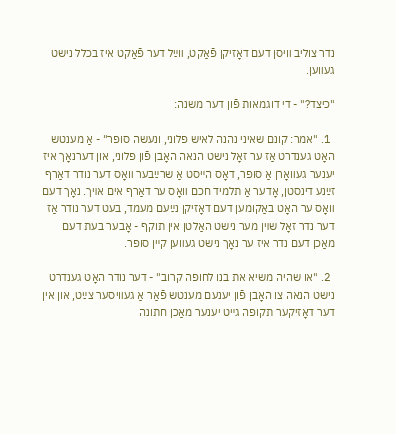נדר צוליב װיסן דעם דאָזיקן פֿאַקט, װײַל דער פֿאַקט איז בכלל נישט געװען.

"כיצד?" - די דוגמאות פֿון דער משנה:

  1. "אמר: קונם שאיני נהנה לאיש פלוני, ונעשה סופר" - אַ מענטש האָט גענדרט אַז ער זאָל נישט הנאה האָבן פֿון פלוני, און דערנאָך איז יענער געװאָרן אַ סופר, דאָס הײסט אַ שרײַבער װאָס דער נודר דאַרף זײַנע דינסטן, אָדער אַ תלמיד חכם װאָס ער דאַרף אים אױך. נאָך דעם װאָס ער האָט באַקומען דעם דאָזיקן נײַעם מעמד, בעט דער נודר אַז דער נדר זאָל שױן מער נישט האַלטן אין תוקף - אָבער בעת דעם מאַכן דעם נדר איז ער נאָך נישט געװען קײן סופר.

  2. "או שהיה משיא את בנו לחופה קרוב" - דער נודר האָט גענדרט נישט הנאה צו האָבן פֿון יענעם מענטש פֿאַר אַ געװיסער צײַט, און אין דער דאָזיקער תקופה גײט יענער מאַכן חתונה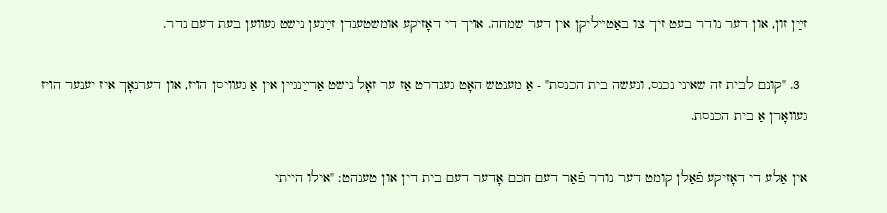זײַן זון, און דער נודר בעט זיך צו באַטײליקן אין דער שמחה. אױך די דאָזיקע אומשטענדן זײַנען נישט געװען בעת דעם נדר.

  3. "קונם לבית זה שאיני נכנס, ונעשה בית הכנסת" - אַ מענטש האָט גענדרט אַז ער זאָל נישט אַרײַנגײן אין אַ געװיסן הױז, און דערנאָך איז יענער הױז געװאָרן אַ בית הכנסת.

אין אַלע די דאָזיקע פֿאַלן קומט דער נודר פֿאַר דעם חכם אָדער דעם בית דין און טענהט: "אילו הייתי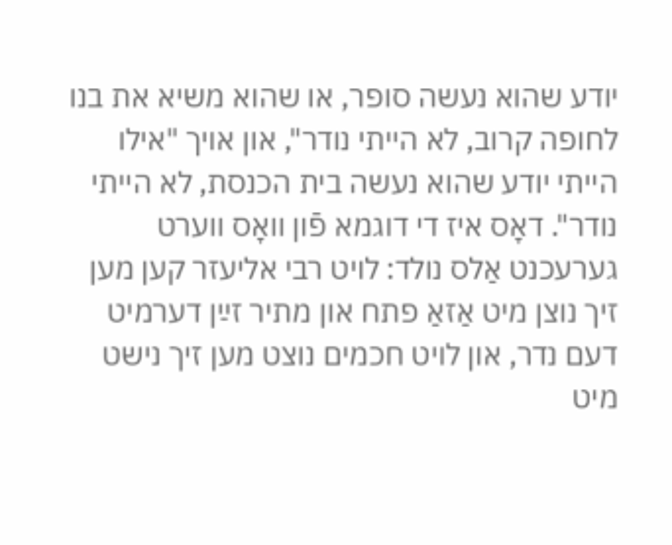יודע שהוא נעשה סופר, או שהוא משיא את בנו לחופה קרוב, לא הייתי נודר", און אױך "אילו הייתי יודע שהוא נעשה בית הכנסת, לא הייתי נודר". דאָס איז די דוגמא פֿון װאָס װערט גערעכנט אַלס נולד: לױט רבי אליעזר קען מען זיך נוצן מיט אַזאַ פתח און מתיר זײַן דערמיט דעם נדר, און לױט חכמים נוצט מען זיך נישט מיט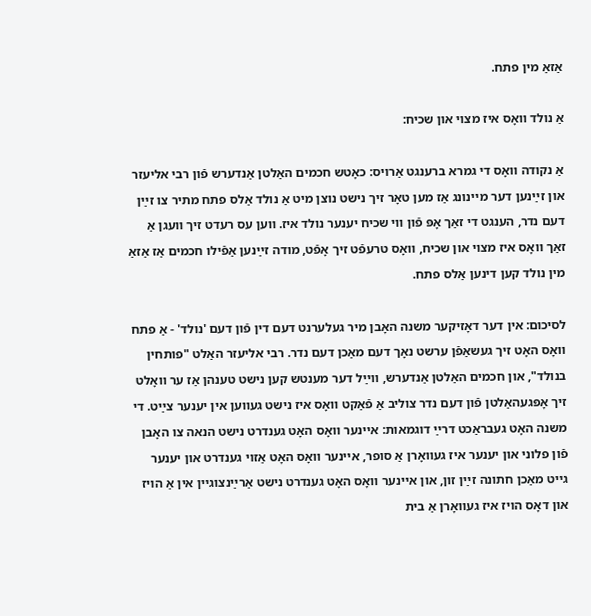אַזאַ מין פתח.

אַ נולד װאָס איז מצוי און שכיח:

אַ נקודה װאָס די גמרא ברענגט אַרױס: כאָטש חכמים האַלטן אַנדערש פֿון רבי אליעזר און זײַנען דער מײנונג אַז מען טאָר זיך נישט נוצן מיט אַ נולד אַלס פתח מתיר צו זײַן דעם נדר, הענגט די זאַך אָפּ פֿון װי שכיח יענער נולד איז. װען עס רעדט זיך װעגן אַ זאַך װאָס איז מצוי און שכיח, װאָס טרעפֿט זיך אָפֿט, מודה זײַנען אַפֿילו חכמים אַז אַזאַ מין נולד קען דינען אַלס פתח.

לסיכום: אין דער דאָזיקער משנה האָבן מיר געלערנט דעם דין פֿון דעם 'נולד' - אַ פתח װאָס האָט זיך געשאַפֿן ערשט נאָך דעם מאַכן דעם נדר. רבי אליעזר האַלט "פותחין בנולד", און חכמים האַלטן אַנדערש, װײַל דער מענטש קען נישט טענהן אַז ער װאָלט זיך אָפּגעהאַלטן פֿון דעם נדר צוליב אַ פֿאַקט װאָס איז נישט געװען אין יענער צײַט. די משנה האָט געבראַכט דרײַ דוגמאות: אײנער װאָס האָט גענדרט נישט הנאה צו האָבן פֿון פלוני און יענער איז געװאָרן אַ סופר, אײנער װאָס האָט אַזױ גענדרט און יענער גײט מאַכן חתונה זײַן זון, און אײנער װאָס האָט גענדרט נישט אַרײַנצוגײן אין אַ הױז און דאָס הױז איז געװאָרן אַ בית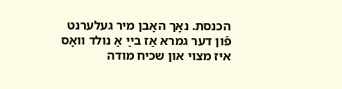הכנסת. נאָך האָבן מיר געלערנט פֿון דער גמרא אַז בײַ אַ נולד װאָס איז מצוי און שכיח מודה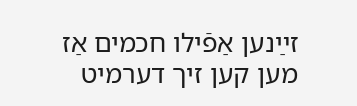זײַנען אַפֿילו חכמים אַז מען קען זיך דערמיט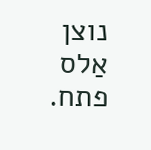נוצן אַלס פתח.